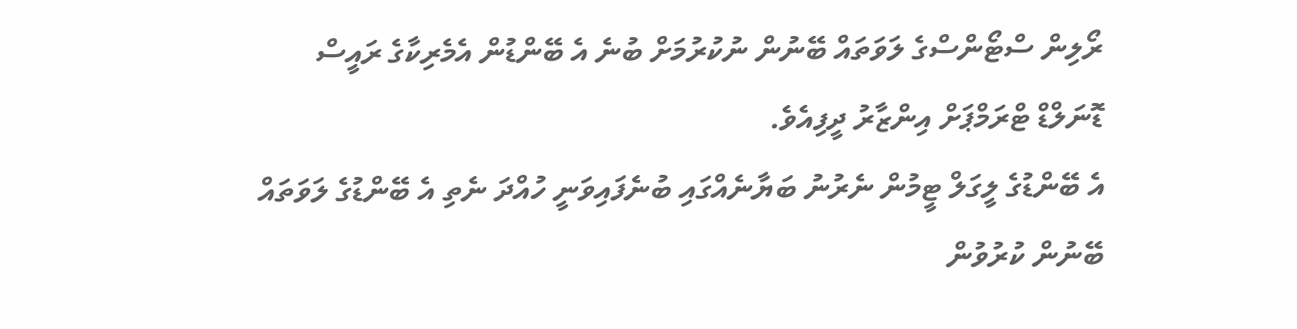ރޯލިން ސްޓޯންސްގެ ލަވަތައް ބޭނުން ނުކުރުމަށް ބުނެ އެ ބޭންޑުން އެމެރިކާގެ ރައީސް ޑޮނަލްޑް ޓްރަމްޕަށް އިންޒާރު ދީފިއެވެ.
އެ ބޭންޑުގެ ލީގަލް ޓީމުން ނެރުނު ބަޔާނެއްގައި ބުނެފައިވަނީ ހުއްދަ ނެތި އެ ބޭންޑުގެ ލަވަތައް ބޭނުން ކުރުވުން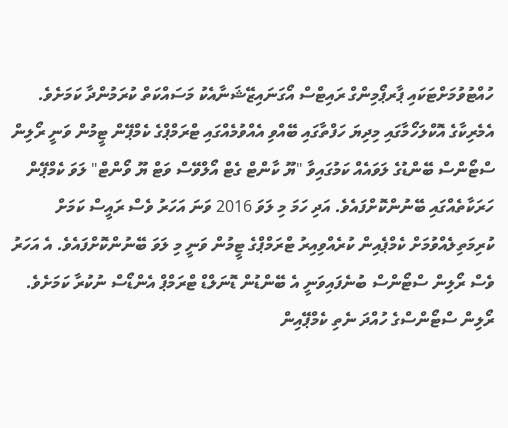ހުއްޓުވުމަށްޓަކައި ޕާރޕޯމިންގް ރައިޓްސް އޯގަނައިޒޭޝަނާއެކު މަސައްކަތް ކުރަމުންދާ ކަމަށެވެ.
އެމެރިކާގެ އޮކްލަހޯމާގައި މިދިޔަ ހަފްތާގައި ބޭއްވި އެއްވުމެއްގައި ޓްރަމްޕްގެ ކެމްޕޭން ޓީމުން ވަނީ ރޯލިން ސްޓޯންސް ބޭންޑުގެ ލަވައެއް ކަމުގައިވާ "ޔޫ ކާންޓް ގެޓް އޯލްވޭސް ވަޓް ޔޫ ވޯންޓް" ލަވަ ކެމްޕޭން ހަރަކާތެއްގައި ބޭނުންކޮށްފައެވެ. އަދި ހަމަ މި ލަވަ 2016 ވަނަ އަހަރު ވެސް ރައީސް ކަމަށް ކުރިމަތިލެއްވުމަށް ކެމްޕެއިން ކުރެއްވިއިރު ޓްރަމްޕްގެ ޓީމުން ވަނީ މި ލަވަ ބޭނުންކޮށްފައެވެ. އެ އަހަރު ވެސް ރޯލިން ސްޓޯންސް ބުނެފައިވަނީ އެ ބޭންޑުން ޑޮނަލްޑް ޓްރަމްޕް އެންޑޯސް ނުކުރާ ކަމަށެވެ.
ރޯލިން ސްޓޯންސްގެ ހުއްދަ ނެތި ކެމްޕޭއިން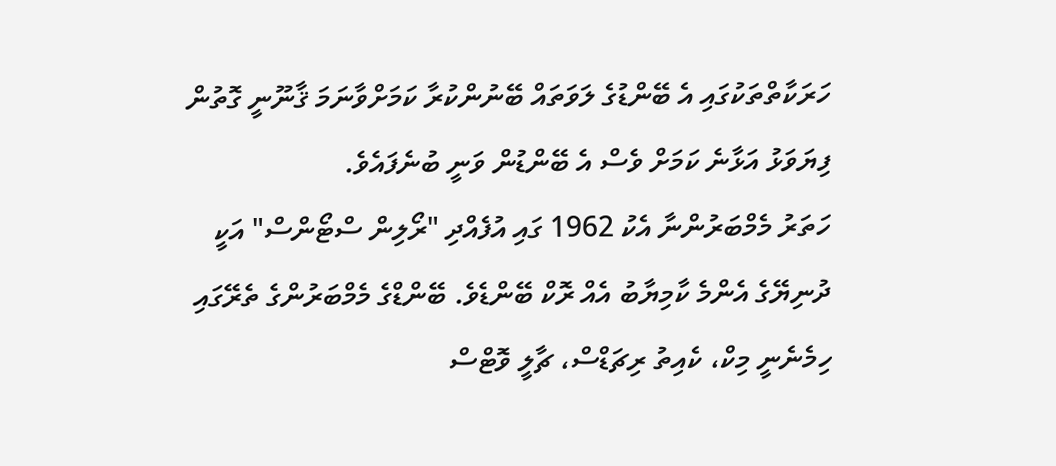ހަރަކާތްތަކުގައި އެ ބޭންޑުގެ ލަވަތައް ބޭނުންކުރާ ކަމަށްވާނަމަ ޤާނޫނީ ގޮތުން ފިޔަވަޅު އަޅާނެ ކަމަށް ވެސް އެ ބޭންޑުން ވަނީ ބުނެފައެވެ.
ހަތަރު މެމްބަރުންނާ އެކު 1962 ގައި އުފެއްދި "ރޯލިން ސްޓޯންސް" އަކީ ދުނިޔޭގެ އެންމެ ކާމިޔާބު އެއް ރޮކް ބޭންޑެވެ. ބޭންޑްގެ މެމްބަރުންގެ ތެރޭގައި ހިމެނެނީ މިކް، ކެއިތު ރިޗަޑްސް، ޗާލީ ވޮޓްސް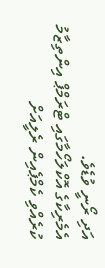އަދި ރޯނީ ވުޑެވެ.
އެމެރިކާގެ އޮކްލަހޯމާގައި ޓްރަމްޕް އިންތިޒާމު ކުރެއްވި ކެމްޕެއިން ރެލީއަށް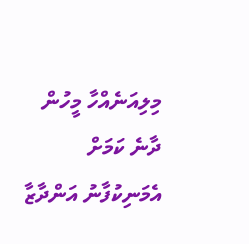މިލިއަނެއްހާ މީހުން ދާނެ ކަމަށް އެމަނިކުފާނު އަންދާޒާ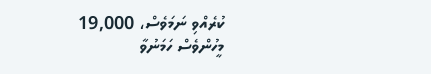ކުރެއްވި ނަމަވެސް، 19,000 މީހުންވެސް ހަމަނުވާ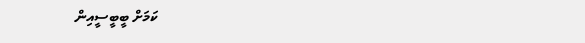ކަމަށް ބީބީސީއިން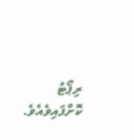ރިޕޯޓު ކޮށްފައިވެއެވެ.